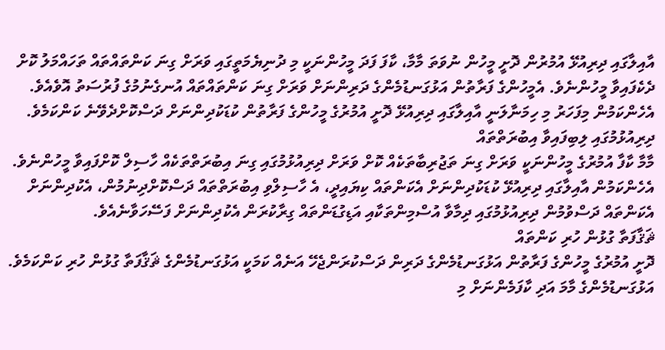އާއިލާގައި ދިރިއުޅޭ އުމުރުން ދޮށީ މީހުން ނުވަތަ މާމާ، ކާފަ ފަދަ މީހުންނަކީ މި ދުނިޔެމަތީގައި ވަރަށް ގިނަ ކަންތައްތައް ތަހައްމަލު ކޮށް ދެކެފައިވާ މީހުންނެވެ. އެމީހުންގެ ފަރާތުން އަޅުގަނޑުމެންގެ ދަރިންނަށް ވަރަށް ގިނަ ކަންތައްތައް އުނގެނުމުގެ ފުރުސަތު އޮވެއެވެ.
އެހެންކަމުން މިފަހަރު މި ހިމަނާލަނީ އާއިލާގައި ދިރިއުޅޭ ދޮށީ އުމުރުގެ މީހުންގެ ފަރާތުން ކުޑަކުދިންނަށް ދަސްކޮށްދެވޭނެ ކަންކަމެވެ.
ދިރިއުޅުމުގައި ލިބިފައިވާ އިބުރަތްތައް
މާމާ ކާފާ އުމުރުގެ މީހުންނަކީ ވަރަށް ގިނަ ތަޖުރިބާތަކެއް ކޮށް ވަރަށް ދިރިއުޅުމުގައި ގިނަ އިބުރަތްތަކެއް ހާސިލް ކޮށްފައިވާ މީހުންނެވެ. އެހެންކަމުން އާއިލާގައި ދިރިއުޅޭ ކުޑަކުދިންނަށް އެކަންތައް ކިޔައިދީ، އެ ހާސިލްވި އިބުރަތްތައް ދަސްކޮށްދިނުމުން، އެކުދިންނަށް އެކަންތައް ދަސްވުމުން ދިރިއުޅުމުގައި ދިމާވާ އުސްމިންތަކާއި އަޑިގުޑަންތައް ގިރާކުރަން އެކުދިންނަށް ފަސޭހަވާނެއެވެ.
ޘަޤާފަތާ ގުޅުން ހުރި ކަންތައް
ދޮށީ އުމުރުގެ މީހުންގެ ފަރާތުން އަޅުގަނޑުމެންގެ ދަރިން ދަސްކުރަންޖެހޭ އަނެއް ކަމަކީ އަޅުގަނޑުމެންގެ ޘަޤާފަތާ ގުޅުން ހުރި ކަންކަމެވެ. އަޅުގަނޑުމެންގެ މާމަ އަދި ކާފަމެންނަށް މި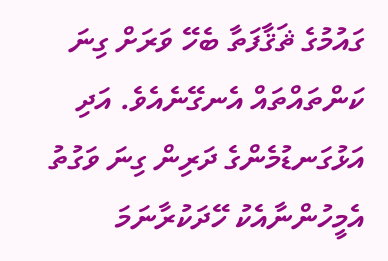ގައުމުގެ ޘަޤާފަތާ ބެހޭ ވަރަށް ގިނަ ކަންތައްތައް އެނގޭނެއެވެ. އަދި އަޅުގަނޑުމެންގެ ދަރިން ގިނަ ވަގުތު އެމީހުންނާއެކު ހޭދަކުރާނަމަ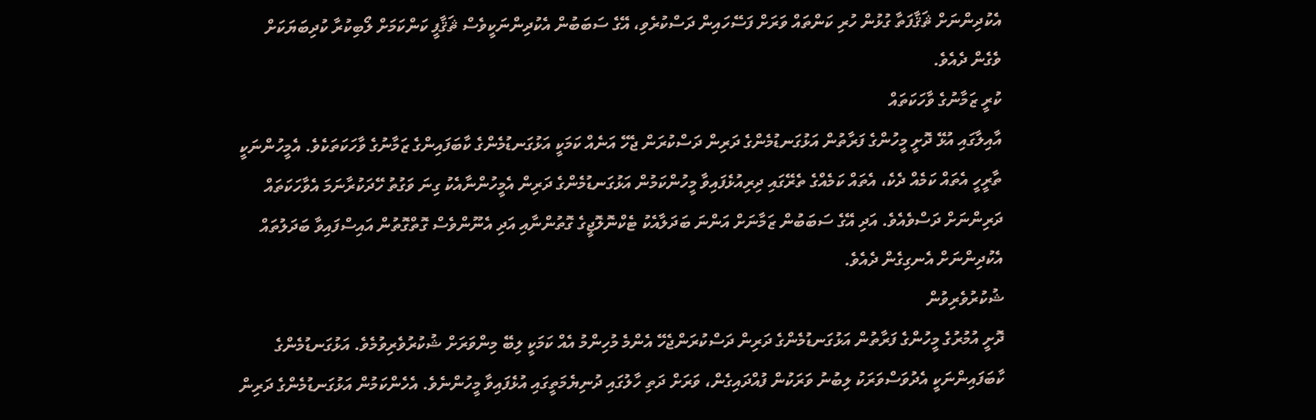އެކުދިންނަށް ޘަޤާފަތާ ގުޅުން ހުރި ކަންތައް ވަރަށް ފަސޭހައިން ދަސްކުރެވި، އޭގެ ސަބަބުން އެކުދިންނަކީވެސް ޘަޤާފީ ކަންކަމަށް ލޯބިކުރާ ކުދިބަޔަކަށް ވެގެން ދެއެވެ.
ކުރީ ޒަމާނުގެ ވާހަކަތައް
އާއިލާގައި އުޅޭ ދޮށީ މީހުންގެ ފަރާތުން އަޅުގަނޑުމެންގެ ދަރިން ދަސްކުރަން ޖެހޭ އަނެއް ކަމަކީ އަޅުގަނޑުމެންގެ ކާބަފައިންގެ ޒަމާނުގެ ވާހަކަތަކެވެ. އެމީހުންނަކީ ތާރީހީ އެތައް ކަމެއް ދެކެ، އެތައް ކަމެއްގެ ތެރޭގައި ދިރިއުޅެފައިވާ މީހުންކަމުން އަޅުގަނޑުމެންގެ ދަރިން އެމީހުންނާއެކު ގިނަ ވަގުތު ހޭދަކުރާނަމަ އެވާހަކަތައް ދަރިންނަށް ދަސްވެއެވެ. އަދި އޭގެ ސަބަބުން ޒަމާނަށް އަންނަ ބަދަލާއެކު ޓެކްނޮލޮޖީގެ ގޮތުންނާއި އަދި އެނޫންވެސް ގޮތްގޮތުން އައިސްފައިވާ ބަދަލުތައް އެކުދިންނަށް އެނގިގެން ދެއެވެ.
ޝުކުރުވެރިވުން
ދޮށީ އުމުރުގެ މީހުންގެ ފަރާތުން އަޅުގަނޑުމެންގެ ދަރިން ދަސްކުރަންޖެހޭ އެންމެ މުހިންމު އެއް ކަމަކީ ލިބޭ މިންވަރަށް ޝުކުރުވެރިވުމެވެ. އަޅުގަނޑުމެންގެ ކާބަފައިންނަކީ އެދުވަސްވަރަކު ލިބުނު ވަރަކުން ފުއްދައިގެން، ވަރަށް ދަތި ހާލުގައި ދުނިޔެމަތީގައި އުޅެފައިވާ މީހުންނެވެ. އެހެންކަމުން އަޅުގަނޑުމެންގެ ދަރިން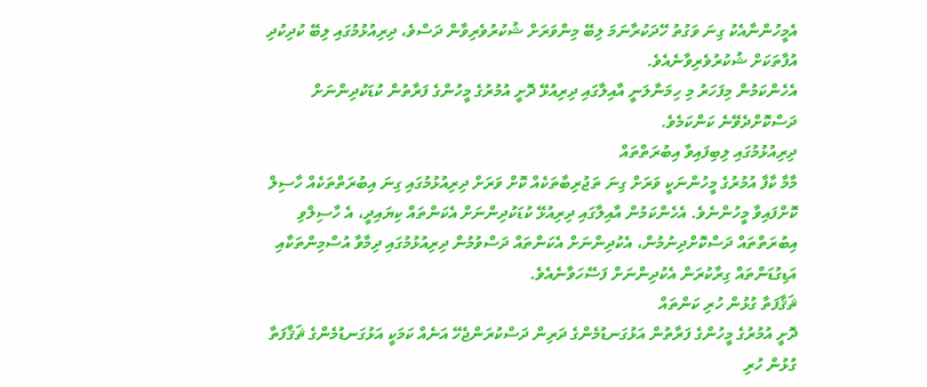އެމީހުންނާއެކު ގިނަ ވަގުތު ހޭދަކުރާނަމަ ލިބޭ މިންވަރަށް ޝުކުރުވެރިވާން ދަސްވެ، ދިރިއުޅުމުގައި ލިބޭ ކުދިކުދި އުފާތަކަށް ޝުކުރުވެރިވާނެއެވެ.
އެހެންކަމުން މިފަހަރު މި ހިމަނާލަނީ އާއިލާގައި ދިރިއުޅޭ ދޮށީ އުމުރުގެ މީހުންގެ ފަރާތުން ކުޑަކުދިންނަށް ދަސްކޮށްދެވޭނެ ކަންކަމެވެ.
ދިރިއުޅުމުގައި ލިބިފައިވާ އިބުރަތްތައް
މާމާ ކާފާ އުމުރުގެ މީހުންނަކީ ވަރަށް ގިނަ ތަޖުރިބާތަކެއް ކޮށް ވަރަށް ދިރިއުޅުމުގައި ގިނަ އިބުރަތްތަކެއް ހާސިލް ކޮށްފައިވާ މީހުންނެވެ. އެހެންކަމުން އާއިލާގައި ދިރިއުޅޭ ކުޑަކުދިންނަށް އެކަންތައް ކިޔައިދީ، އެ ހާސިލްވި އިބުރަތްތައް ދަސްކޮށްދިނުމުން، އެކުދިންނަށް އެކަންތައް ދަސްވުމުން ދިރިއުޅުމުގައި ދިމާވާ އުސްމިންތަކާއި އަޑިގުޑަންތައް ގިރާކުރަން އެކުދިންނަށް ފަސޭހަވާނެއެވެ.
ޘަޤާފަތާ ގުޅުން ހުރި ކަންތައް
ދޮށީ އުމުރުގެ މީހުންގެ ފަރާތުން އަޅުގަނޑުމެންގެ ދަރިން ދަސްކުރަންޖެހޭ އަނެއް ކަމަކީ އަޅުގަނޑުމެންގެ ޘަޤާފަތާ ގުޅުން ހުރި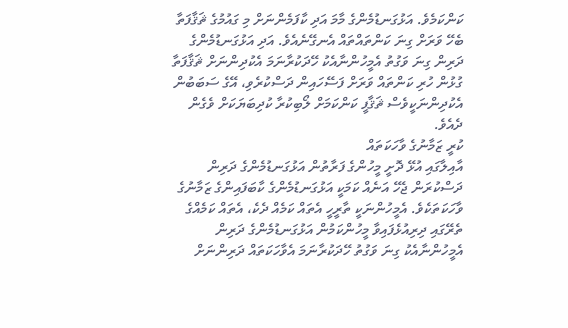ކަންކަމެވެ. އަޅުގަނޑުމެންގެ މާމަ އަދި ކާފަމެންނަށް މި ގައުމުގެ ޘަޤާފަތާ ބެހޭ ވަރަށް ގިނަ ކަންތައްތައް އެނގޭނެއެވެ. އަދި އަޅުގަނޑުމެންގެ ދަރިން ގިނަ ވަގުތު އެމީހުންނާއެކު ހޭދަކުރާނަމަ އެކުދިންނަށް ޘަޤާފަތާ ގުޅުން ހުރި ކަންތައް ވަރަށް ފަސޭހައިން ދަސްކުރެވި، އޭގެ ސަބަބުން އެކުދިންނަކީވެސް ޘަޤާފީ ކަންކަމަށް ލޯބިކުރާ ކުދިބަޔަކަށް ވެގެން ދެއެވެ.
ކުރީ ޒަމާނުގެ ވާހަކަތައް
އާއިލާގައި އުޅޭ ދޮށީ މީހުންގެ ފަރާތުން އަޅުގަނޑުމެންގެ ދަރިން ދަސްކުރަން ޖެހޭ އަނެއް ކަމަކީ އަޅުގަނޑުމެންގެ ކާބަފައިންގެ ޒަމާނުގެ ވާހަކަތަކެވެ. އެމީހުންނަކީ ތާރީހީ އެތައް ކަމެއް ދެކެ، އެތައް ކަމެއްގެ ތެރޭގައި ދިރިއުޅެފައިވާ މީހުންކަމުން އަޅުގަނޑުމެންގެ ދަރިން އެމީހުންނާއެކު ގިނަ ވަގުތު ހޭދަކުރާނަމަ އެވާހަކަތައް ދަރިންނަށް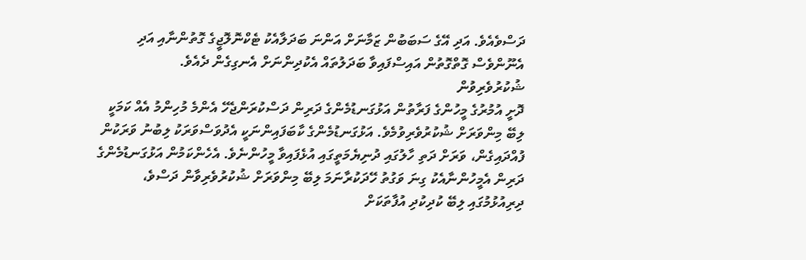ދަސްވެއެވެ. އަދި އޭގެ ސަބަބުން ޒަމާނަށް އަންނަ ބަދަލާއެކު ޓެކްނޮލޮޖީގެ ގޮތުންނާއި އަދި އެނޫންވެސް ގޮތްގޮތުން އައިސްފައިވާ ބަދަލުތައް އެކުދިންނަށް އެނގިގެން ދެއެވެ.
ޝުކުރުވެރިވުން
ދޮށީ އުމުރުގެ މީހުންގެ ފަރާތުން އަޅުގަނޑުމެންގެ ދަރިން ދަސްކުރަންޖެހޭ އެންމެ މުހިންމު އެއް ކަމަކީ ލިބޭ މިންވަރަށް ޝުކުރުވެރިވުމެވެ. އަޅުގަނޑުމެންގެ ކާބަފައިންނަކީ އެދުވަސްވަރަކު ލިބުނު ވަރަކުން ފުއްދައިގެން، ވަރަށް ދަތި ހާލުގައި ދުނިޔެމަތީގައި އުޅެފައިވާ މީހުންނެވެ. އެހެންކަމުން އަޅުގަނޑުމެންގެ ދަރިން އެމީހުންނާއެކު ގިނަ ވަގުތު ހޭދަކުރާނަމަ ލިބޭ މިންވަރަށް ޝުކުރުވެރިވާން ދަސްވެ، ދިރިއުޅުމުގައި ލިބޭ ކުދިކުދި އުފާތަކަށް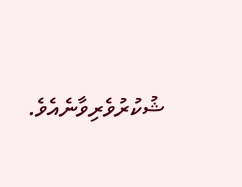ޝުކުރުވެރިވާނެއެވެ.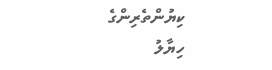ކިޔުންތެރިންގެ ހިޔާލު